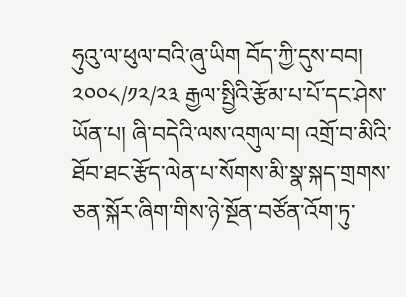ཧུའུ་ལ་ཕུལ་བའི་ཞུ་ཡིག བོད་ཀྱི་དུས་བབ། ༢༠༠༨/༡༢/༢༣ རྒྱལ་སྤྱིའི་རྩོམ་པ་པོ་དང་ཤེས་ཡོན་པ། ཞི་བདེའི་ལས་འགུལ་བ། འགྲོ་བ་མིའི་ཐོབ་ཐང་རྩོད་ལེན་པ་སོགས་མི་སྣ་སྐད་གྲགས་ཅན་སྐོར་ཞིག་གིས་ཉེ་སྔོན་བཙོན་འོག་ཏུ་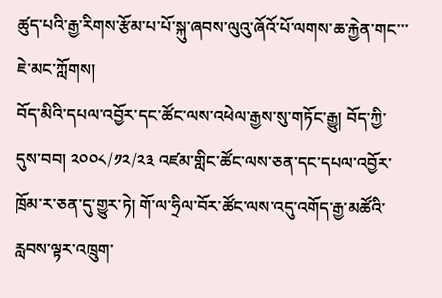ཚུད་པའི་རྒྱ་རིགས་རྩོམ་པ་པོ་སྐུ་ཞབས་ལུའུ་ཞོའོ་པོ་ལགས་ཆ་རྐྱེན་གང་་་ ཇེ་མང་ཀློགས།
བོད་མིའི་དཔལ་འབྱོར་དང་ཚོང་ལས་འཕེལ་རྒྱས་སུ་གཏོང་རྒྱུ། བོད་ཀྱི་དུས་བབ། ༢༠༠༨/༡༢/༢༣ འཛམ་གླིང་ཚོང་ལས་ཅན་དང་དཔལ་འབྱོར་ཁྲོམ་ར་ཅན་དུ་གྱུར་ཏེ། གོ་ལ་ཧྲིལ་བོར་ཚོང་ལས་འདུ་འགོད་རྒྱ་མཚོའི་རླབས་ལྟར་འཁྲུག་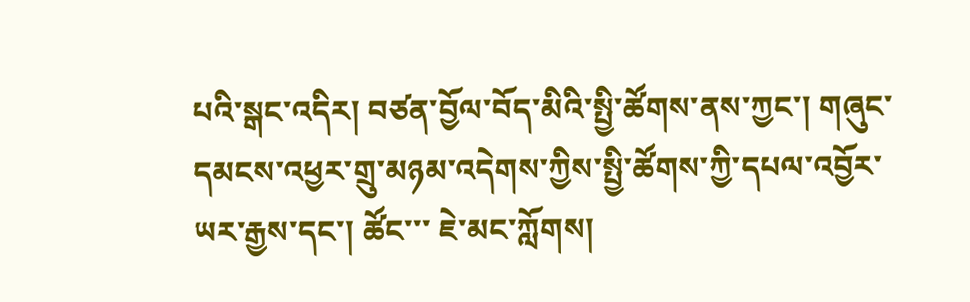པའི་སྒང་འདིར། བཙན་བྱོལ་བོད་མིའི་སྤྱི་ཚོགས་ནས་ཀྱང་། གཞུང་དམངས་འཕྱར་གྲུ་མཉམ་འདེགས་ཀྱིས་སྤྱི་ཚོགས་ཀྱི་དཔལ་འབྱོར་ཡར་རྒྱས་དང་། ཚོང་་་ ཇེ་མང་ཀློགས།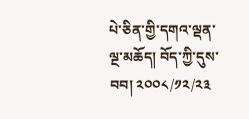པེ་ཅིན་གྱི་དགའ་ལྡན་ལྔ་མཆོད། བོད་ཀྱི་དུས་བབ། ༢༠༠༨/༡༢/༢༣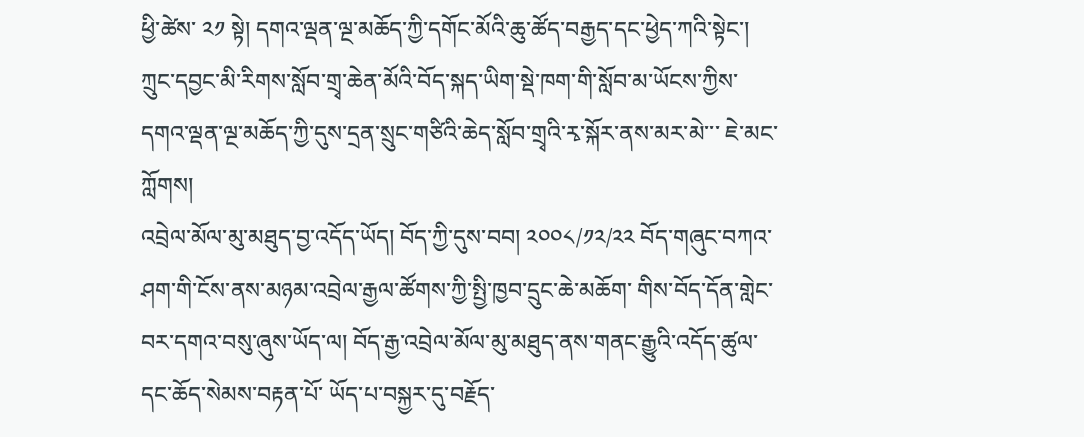ཕྱི་ཚེས་ ༢༡ སྟེ། དགའ་ལྡན་ལྔ་མཆོད་ཀྱི་དགོང་མོའི་ཆུ་ཚོད་བརྒྱད་དང་ཕྱེད་ཀའི་སྟེང་། ཀྲུང་དབྱང་མི་རིགས་སློབ་གྲྭ་ཆེན་མོའི་བོད་སྐད་ཡིག་སྡེ་ཁག་གི་སློབ་མ་ཡོངས་ཀྱིས་དགའ་ལྡན་ལྔ་མཆོད་ཀྱི་དུས་དྲན་སྲུང་གཙིའི་ཆེད་སློབ་གྲྭའི་རྭ་སྐོར་ནས་མར་མེ་་་ ཇེ་མང་ཀློགས།
འབྲེལ་མོལ་མུ་མཐུད་བྱ་འདོད་ཡོད། བོད་ཀྱི་དུས་བབ། ༢༠༠༨/༡༢/༢༢ བོད་གཞུང་བཀའ་ཤག་གི་ངོས་ནས་མཉམ་འབྲེལ་རྒྱལ་ཚོགས་ཀྱི་སྤྱི་ཁྱབ་དྲུང་ཆེ་མཆོག་ གིས་བོད་དོན་གླེང་བར་དགའ་བསུ་ཞུས་ཡོད་ལ། བོད་རྒྱ་འབྲེལ་མོལ་མུ་མཐུད་ནས་གནང་རྒྱུའི་འདོད་ཚུལ་དང་ཆོད་སེམས་བརྟན་པོ་ ཡོད་པ་བསྐྱར་དུ་བརྗོད་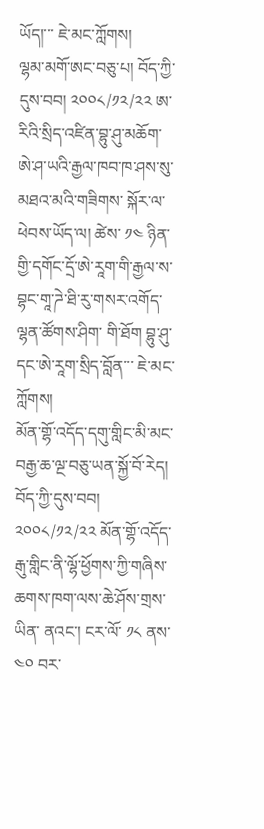ཡོད།་་་ ཇེ་མང་ཀློགས།
ལྷམ་མགོ་ཨང་བཅུ་པ། བོད་ཀྱི་དུས་བབ། ༢༠༠༨/༡༢/༢༢ ཨ་རིའི་སྲིད་འཛིན་བྷུ་ཤུ་མཆོག་ཨེ་ཤ་ཡའི་རྒྱལ་ཁབ་ཁ་ཤས་སུ་མཐའ་མའི་གཟིགས་ སྐོར་ལ་ཕེབས་ཡོད་ལ། ཚེས་ ༡༤ ཉིན་གྱི་དགོང་དྲོ་ཨེ་རཱག་གི་རྒྱལ་ས་བྷང་གཱ་ཌེ་ཐི་རུ་གསར་འགོད་ལྷན་ཚོགས་ཤིག་ གི་ཐོག བྷུ་ཤུ་དང་ཨེ་རཱག་སྲིད་བློན་་་ ཇེ་མང་ཀློགས།
མོན་གྷོ་འདོད་དགུ་གླིང་མི་མང་བརྒྱ་ཆ་ལྔ་བཅུ་ཡན་སྐྱོ་བོ་རེད། བོད་ཀྱི་དུས་བབ། ༢༠༠༨/༡༢/༢༢ མོན་གྷོ་འདོད་རྒུ་གླིང་ནི་ལྷོ་ཕྱོགས་ཀྱི་གཞིས་ཆགས་ཁག་ལས་ཆེ་ཤོས་གྲས་ཡིན་ ནའང་། ངར་ལོ་ ༡༨ ནས་ ༤༠ བར་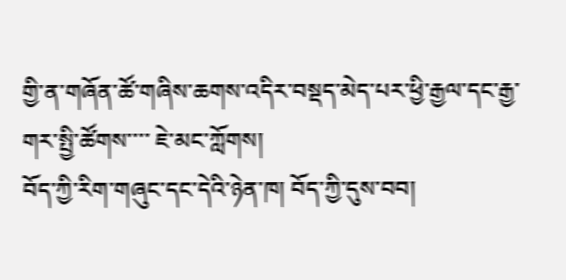གྱི་ན་གཞོན་ཚོ་གཞིས་ཆགས་འདིར་བསྡད་མེད་པར་ཕྱི་རྒྱལ་དང་རྒྱ་གར་སྤྱི་ཚོགས་་་་ ཇེ་མང་ཀློགས།
བོད་ཀྱི་རིག་གཞུང་དང་དེའི་ཉེན་ཁ། བོད་ཀྱི་དུས་བབ།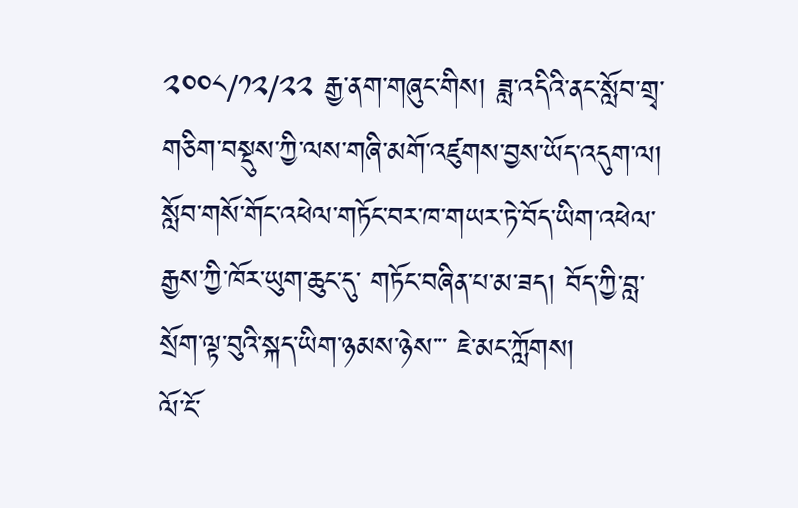༢༠༠༨/༡༢/༢༢ རྒྱ་ནག་གཞུང་གིས། ཟླ་འདིའི་ནང་སློབ་གྲྭ་གཅིག་བསྡུས་ཀྱི་ལས་གཞི་མགོ་འཛུགས་བྱས་ཡོད་འདུག་ལ། སློབ་གསོ་གོང་འཕེལ་གཏོང་བར་ཁ་གཡར་ཏེ་བོད་ཡིག་འཕེལ་རྒྱས་ཀྱི་ཁོར་ཡུག་ཆུང་དུ་ གཏོང་བཞིན་པ་མ་ཟད། བོད་ཀྱི་བླ་སྲོག་ལྟ་བུའི་སྐད་ཡིག་ཉམས་ཉེས་་་ ཇེ་མང་ཀློགས།
ལོ་ངོ་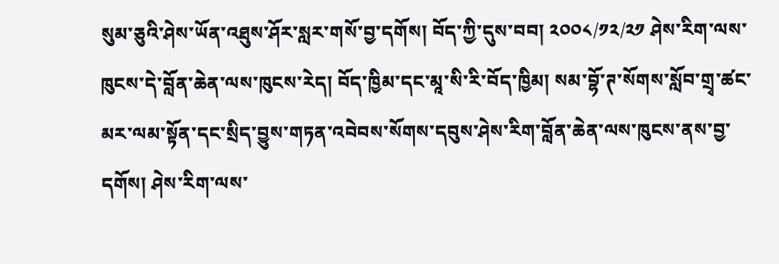སུམ་ཅུའི་ཤེས་ཡོན་འཐུས་ཤོར་སླར་གསོ་བྱ་དགོས། བོད་ཀྱི་དུས་བབ། ༢༠༠༨/༡༢/༢༡ ཤེས་རིག་ལས་ཁུངས་དེ་བློན་ཆེན་ལས་ཁུངས་རེད། བོད་ཁྱིམ་དང་མཱ་སི་རི་བོད་ཁྱིམ། སམ་བྷོ་ཊ་སོགས་སློབ་གྲྭ་ཚང་མར་ལམ་སྟོན་དང་སྲིད་བྱུས་གཏན་འབེབས་སོགས་དབུས་ཤེས་རིག་བློན་ཆེན་ལས་ཁུངས་ནས་བྱ་དགོས། ཤེས་རིག་ལས་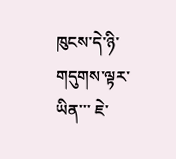ཁུངས་དེ་ཉི་གདུགས་ལྟར་ཡིན་་་ ཇེ་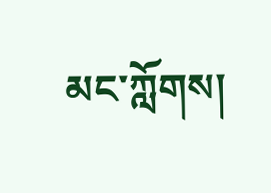མང་ཀློགས།